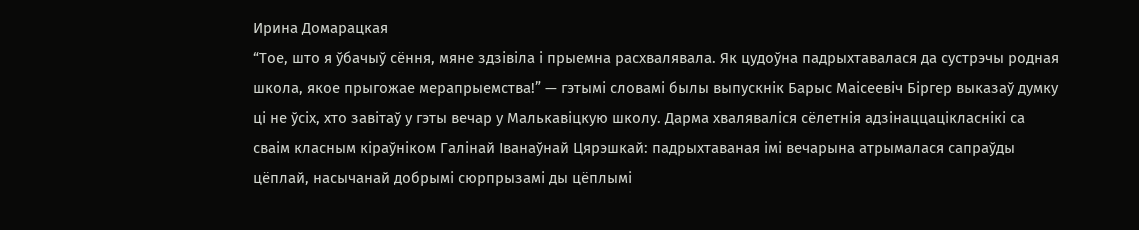Ирина Домарацкая
“Тое, што я ўбачыў сёння, мяне здзівіла і прыемна расхвалявала. Як цудоўна падрыхтавалася да сустрэчы родная школа, якое прыгожае мерапрыемства!” — гэтымі словамі былы выпускнік Барыс Маісеевіч Біргер выказаў думку ці не ўсіх, хто завітаў у гэты вечар у Малькавіцкую школу. Дарма хваляваліся сёлетнія адзінаццацікласнікі са сваім класным кіраўніком Галінай Іванаўнай Цярэшкай: падрыхтаваная імі вечарына атрымалася сапраўды цёплай, насычанай добрымі сюрпрызамі ды цёплымі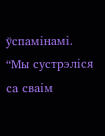ўспамінамі. “Мы сустрэліся са сваім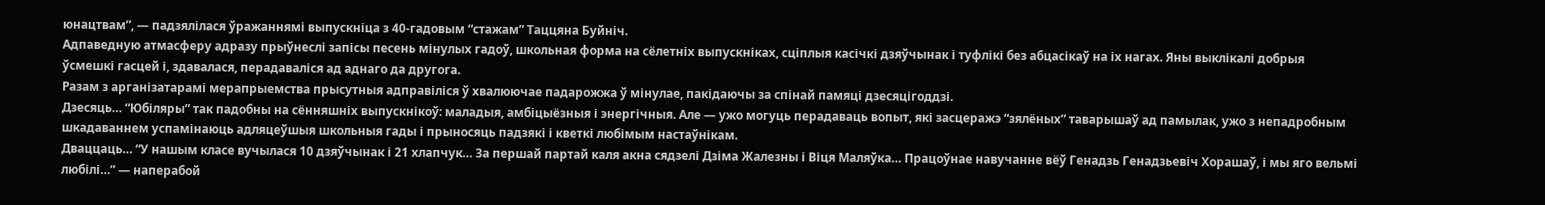юнацтвам”, — падзялілася ўражаннямі выпускніца з 40-гадовым “стажам” Таццяна Буйніч.
Адпаведную атмасферу адразу прыўнеслі запісы песень мінулых гадоў, школьная форма на сёлетніх выпускніках, сціплыя касічкі дзяўчынак і туфлікі без абцасікаў на іх нагах. Яны выклікалі добрыя ўсмешкі гасцей і, здавалася, перадаваліся ад аднаго да другога.
Разам з арганізатарамі мерапрыемства прысутныя адправіліся ў хвалюючае падарожжа ў мінулае, пакідаючы за спінай памяці дзесяцігоддзі.
Дзесяць… “Юбіляры” так падобны на сённяшніх выпускнікоў: маладыя, амбіцыёзныя і энергічныя. Але — ужо могуць перадаваць вопыт, які засцеражэ “зялёных” таварышаў ад памылак, ужо з непадробным шкадаваннем успамінаюць адляцеўшыя школьныя гады і прыносяць падзякі і кветкі любімым настаўнікам.
Дваццаць… “У нашым класе вучылася 10 дзяўчынак і 21 хлапчук… За першай партай каля акна сядзелі Дзіма Жалезны і Віця Маляўка… Працоўнае навучанне вёў Генадзь Генадзьевіч Хорашаў, і мы яго вельмі любілі…” — наперабой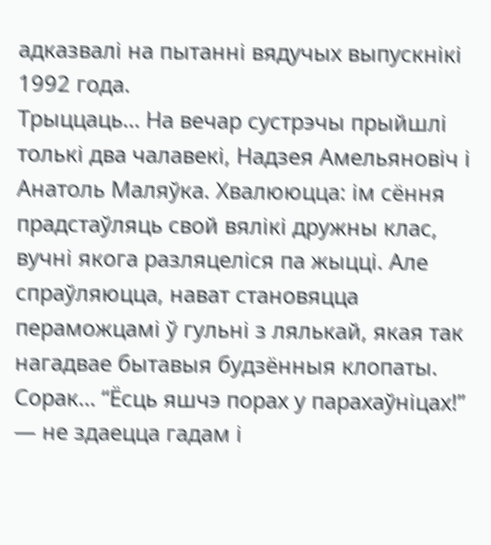адказвалі на пытанні вядучых выпускнікі 1992 года.
Трыццаць… На вечар сустрэчы прыйшлі толькі два чалавекі, Надзея Амельяновіч і Анатоль Маляўка. Хвалююцца: ім сёння прадстаўляць свой вялікі дружны клас, вучні якога разляцеліся па жыцці. Але спраўляюцца, нават становяцца пераможцамі ў гульні з лялькай, якая так нагадвае бытавыя будзённыя клопаты.
Сорак… “Ёсць яшчэ порах у парахаўніцах!” — не здаецца гадам і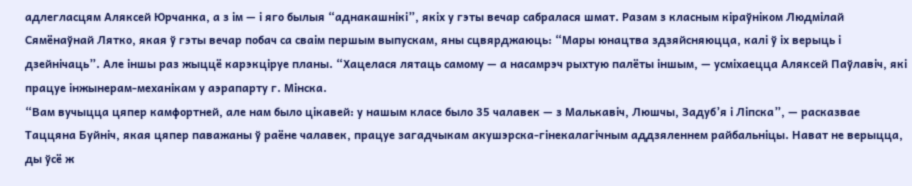адлегласцям Аляксей Юрчанка, а з ім — і яго былыя “аднакашнікі”, якіх у гэты вечар сабралася шмат. Разам з класным кіраўніком Людмілай Сямёнаўнай Лятко, якая ў гэты вечар побач са сваім першым выпускам, яны сцвярджаюць: “Мары юнацтва здзяйсняюцца, калі ў іх верыць і дзейнічаць”. Але іншы раз жыццё карэкціруе планы. “Хацелася лятаць самому — а насамрэч рыхтую палёты іншым, — усміхаецца Аляксей Паўлавіч, які працуе інжынерам-механікам у аэрапарту г. Мінска.
“Вам вучыцца цяпер камфортней, але нам было цікавей: у нашым класе было 35 чалавек — з Малькавіч, Люшчы, Задуб’я і Ліпска”, — расказвае Таццяна Буйніч, якая цяпер паважаны ў раёне чалавек, працуе загадчыкам акушэрска-гінекалагічным аддзяленнем райбальніцы. Нават не верыцца, ды ўсё ж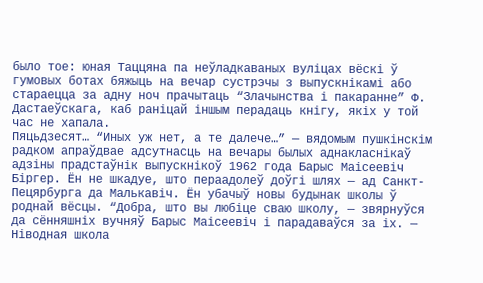было тое: юная Таццяна па неўладкаваных вуліцах вёскі ў гумовых ботах бяжыць на вечар сустрэчы з выпускнікамі або стараецца за адну ноч прачытаць “Злачынства і пакаранне” Ф. Дастаеўскага, каб раніцай іншым перадаць кнігу, якіх у той час не хапала.
Пяцьдзесят… “Иных уж нет, а те далече…” — вядомым пушкінскім радком апраўдвае адсутнасць на вечары былых аднакласнікаў адзіны прадстаўнік выпускнікоў 1962 года Барыс Маісеевіч Біргер. Ён не шкадуе, што пераадолеў доўгі шлях — ад Санкт-Пецярбурга да Малькавіч. Ён убачыў новы будынак школы ў роднай вёсцы. “Добра, што вы любіце сваю школу, — звярнуўся да сённяшніх вучняў Барыс Маісеевіч і парадаваўся за іх. — Ніводная школа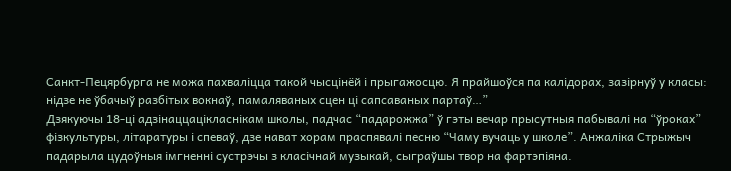Санкт-Пецярбурга не можа пахваліцца такой чысцінёй і прыгажосцю. Я прайшоўся па калідорах, зазірнуў у класы: нідзе не ўбачыў разбітых вокнаў, памаляваных сцен ці сапсаваных партаў…”
Дзякуючы 18-ці адзінаццацікласнікам школы, падчас “падарожжа” ў гэты вечар прысутныя пабывалі на “ўроках” фізкультуры, літаратуры і спеваў, дзе нават хорам праспявалі песню “Чаму вучаць у школе”. Анжаліка Стрыжыч падарыла цудоўныя імгненні сустрэчы з класічнай музыкай, сыграўшы твор на фартэпіяна.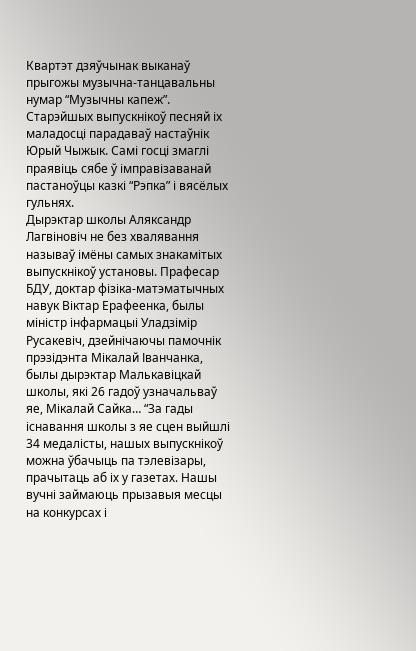Квартэт дзяўчынак выканаў прыгожы музычна-танцавальны нумар “Музычны капеж”. Старэйшых выпускнікоў песняй іх маладосці парадаваў настаўнік Юрый Чыжык. Самі госці змаглі праявіць сябе ў імправізаванай пастаноўцы казкі “Рэпка” і вясёлых гульнях.
Дырэктар школы Аляксандр Лагвіновіч не без хвалявання называў імёны самых знакамітых выпускнікоў установы. Прафесар БДУ, доктар фізіка-матэматычных навук Віктар Ерафеенка, былы міністр інфармацыі Уладзімір Русакевіч, дзейнічаючы памочнік прэзідэнта Мікалай Іванчанка, былы дырэктар Малькавіцкай школы, які 26 гадоў узначальваў яе, Мікалай Сайка… “За гады існавання школы з яе сцен выйшлі 34 медалісты, нашых выпускнікоў можна ўбачыць па тэлевізары, прачытаць аб іх у газетах. Нашы вучні займаюць прызавыя месцы на конкурсах і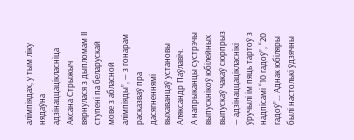алімпіядах, у тым ліку нядаўна адзінаццацікласніца Аксана Стрыжыч вярнулася з дыпломам ІІ ступені па беларускай мове з абласной алімпіяды”, — з гонарам расказваў пра дасягненнямі выхаванцаў установы Аляксандр Паўлавіч.
А напрыканцы сустрэчы выпускнікоў юбілейных выпускаў чакаў сюрпрыз — адзінаццацікласнікі ўручылі ім пяць тартоў з надпісамі “10 гадоў”, “20 гадоў”… Аднак юбіляры былі настолькі ўдзячны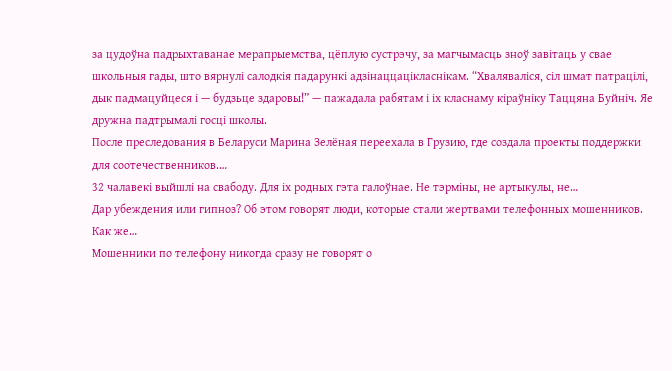за цудоўна падрыхтаванае мерапрыемства, цёплую сустрэчу, за магчымасць зноў завітаць у свае школьныя гады, што вярнулі салодкія падарункі адзінаццацікласнікам. “Хваляваліся, сіл шмат патрацілі, дык падмацуйцеся і — будзьце здаровы!” — пажадала рабятам і іх класнаму кіраўніку Таццяна Буйніч. Яе дружна падтрымалі госці школы.
После преследования в Беларуси Марина Зелёная переехала в Грузию, где создала проекты поддержки для соотечественников.…
32 чалавекі выйшлі на свабоду. Для іх родных гэта галоўнае. Не тэрміны, не артыкулы, не…
Дар убеждения или гипноз? Об этом говорят люди, которые стали жертвами телефонных мошенников. Как же…
Мошенники по телефону никогда сразу не говорят о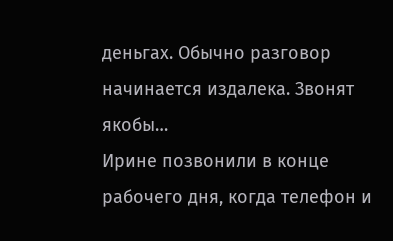деньгах. Обычно разговор начинается издалека. Звонят якобы…
Ирине позвонили в конце рабочего дня, когда телефон и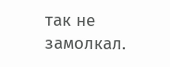так не замолкал.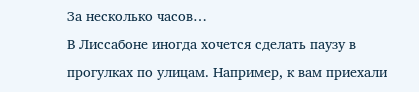За несколько часов…
В Лиссабоне иногда хочется сделать паузу в прогулках по улицам. Например, к вам приехали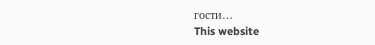гости…
This website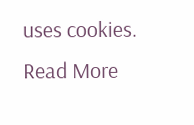uses cookies.
Read More